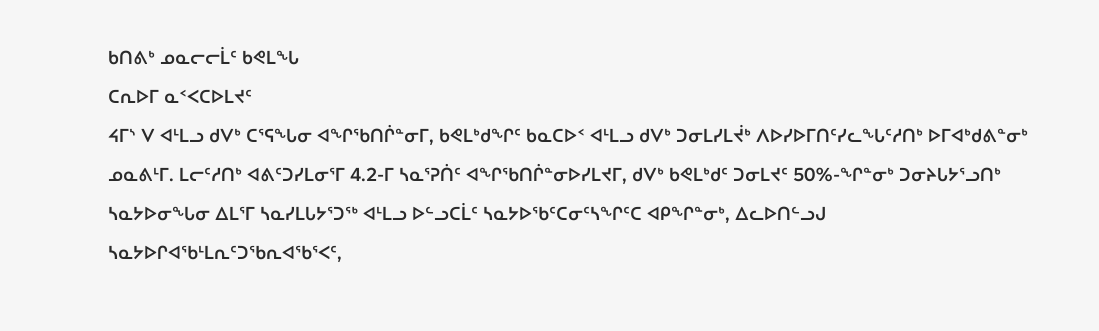ᑲᑎᕕᒃ ᓄᓇᓕᓕᒫᑦ ᑲᕙᒪᖓ
ᑕᕆᐅᒥ ᓇᑉᐸᑕᐅᒪᔪᑦ
ᔦᒥᔅ ᐯ ᐊᒻᒪᓗ ᑯᐯᒃ ᑕᕐᕋᖓᓂ ᐊᖏᖃᑎᒌᓐᓂᒥ, ᑲᕙᒪᒃᑯᖏᑦ ᑲᓇᑕᐅᑉ ᐊᒻᒪᓗ ᑯᐯᒃ ᑐᓂᒪᓯᒪᔫᒃ ᐱᐅᓯᐅᒥᑎᑦᓯᓚᖓᑦᓱᑎᒃ ᐅᒥᐊᒃᑯᕕᓐᓂᒃ ᓄᓇᕕᒻᒥ. ᒪᓕᑦᓱᑎᒃ ᐊᕕᑦᑐᓯᒪᓂᕐᒥ 4.2-ᒥ ᓴᓇᕐᕈᑏᑦ ᐊᖏᖃᑎᒌᓐᓂᐅᓯᒪᔪᒥ, ᑯᐯᒃ ᑲᕙᒪᒃᑯᑦ ᑐᓂᒪᔪᑦ 50%-ᖏᓐᓂᒃ ᑐᓂᔨᒐᔭᕐᓗᑎᒃ ᓴᓇᔭᐅᓂᖓᓂ ᐃᒪᕐᒥ ᓴᓇᓯᒪᒐᔭᕐᑐᖅ ᐊᒻᒪᓗ ᐅᓪᓗᑕᒫᑦ ᓴᓇᔭᐅᖃᑦᑕᓂᑦᓴᖏᑦᑕ ᐊᑭᖏᓐᓂᒃ, ᐃᓚᐅᑎᓪᓗᒍ ᓴᓇᔭᐅᒋᐊᖃᒻᒪᕆᑦᑐᖃᕆᐊᖃᕐᐸᑦ,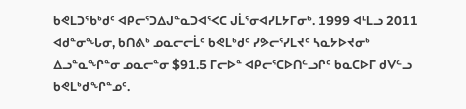ᑲᕙᒪᑐᖃᒃᑯᑦ ᐊᑭᓕᕐᑐᐃᒍᓐᓇᑐᐊᕐᐸᑕ ᒍᒫᕐᓂᐊᓯᒪᔭᒥᓂᒃ. 1999 ᐊᒻᒪᓗ 2011 ᐊᑯᓐᓂᖓᓂ, ᑲᑎᕕᒃ ᓄᓇᓕᓕᒫᑦ ᑲᕙᒪᒃᑯᑦ ᓯᕗᓕᕐᓯᒪᔪᑦ ᓴᓇᔭᐅᔪᓂᒃ ᐃᓗᓐᓇᖏᓐᓂ ᓄᓇᓕᓐᓂ $91.5 ᒥᓕᐅᓐ ᐊᑭᓕᕐᑕᐅᑎᓪᓗᒋᑦ ᑲᓇᑕᐅᒥ ᑯᐯᓪᓗ ᑲᕙᒪᒃᑯᖏᓐᓄᑦ.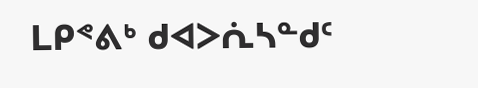ᒪᑭᕝᕕᒃ ᑯᐊᐳᕇᓴᓐᑯᑦ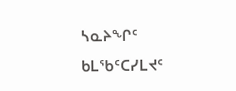ᓴᓇᔨᖏᑦ ᑲᒪᖃᑦᑕᓯᒪᔪᑦ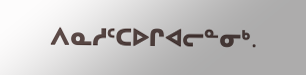ᐱᓇᓱᑦᑕᐅᒋᐊᓕᓐᓂᒃ.